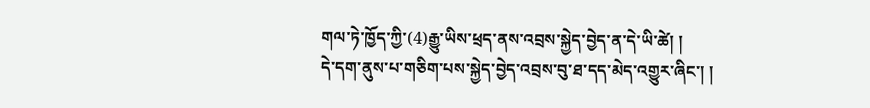གལ་ཏེ་ཁྱོད་ཀྱི་(4)རྒྱུ་ཡིས་ཕྲད་ནས་འབྲས་སྐྱེད་བྱེད་ན་དེ་ཡི་ཚེ། །
དེ་དག་ནུས་པ་གཅིག་པས་སྐྱེད་བྱེད་འབྲས་བུ་ཐ་དད་མེད་འགྱུར་ཞིང་། །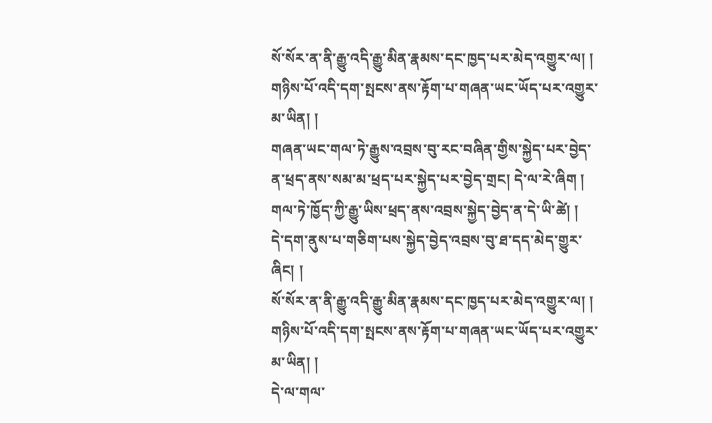སོ་སོར་ན་ནི་རྒྱུ་འདི་རྒྱུ་མིན་རྣམས་དང་ཁྱད་པར་མེད་འགྱུར་ལ། །
གཉིས་པོ་འདི་དག་སྤངས་ནས་རྟོག་པ་གཞན་ཡང་ཡོད་པར་འགྱུར་མ་ཡིན། །
གཞན་ཡང་གལ་ཏེ་རྒྱུས་འབྲས་བུ་རང་བཞིན་གྱིས་སྐྱེད་པར་བྱེད་ན་ཕྲད་ནས་སམ་མ་ཕྲད་པར་སྐྱེད་པར་བྱེད་གྲང། དེ་ལ་རེ་ཞིག །
གལ་ཏེ་ཁྱོད་ཀྱི་རྒྱུ་ཡིས་ཕྲད་ནས་འབྲས་སྐྱེད་བྱེད་ན་དེ་ཡི་ཚེ། །
དེ་དག་ནུས་པ་གཅིག་པས་སྐྱེད་བྱེད་འབྲས་བུ་ཐ་དད་མེད་གྱུར་ཞིང། །
སོ་སོར་ན་ནི་རྒྱུ་འདི་རྒྱུ་མིན་རྣམས་དང་ཁྱད་པར་མེད་འགྱུར་ལ། །
གཉིས་པོ་འདི་དག་སྤངས་ནས་རྟོག་པ་གཞན་ཡང་ཡོད་པར་འགྱུར་མ་ཡིན། །
དེ་ལ་གལ་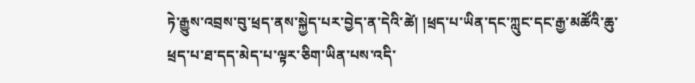ཏེ་རྒྱུས་འབྲས་བུ་ཕྲད་ནས་སྐྱེད་པར་བྱེད་ན་དེའི་ཚེ། །ཕྲད་པ་ཡིན་དང་ཀླུང་དང་རྒྱ་མཚོའི་ཆུ་ཕྲད་པ་ཐ་དད་མེད་པ་ལྟར་ཅིག་ཡིན་པས་འདི་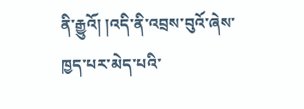ནི་རྒྱུའོ། །འདི་ནི་འབྲས་བུའོ་ཞེས་ཁྱད་པར་མེད་པའི་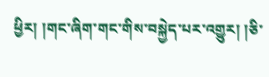ཕྱིར། །གང་ཞིག་གང་གིས་བསྐྱེད་པར་འགྱུར། །ཅི་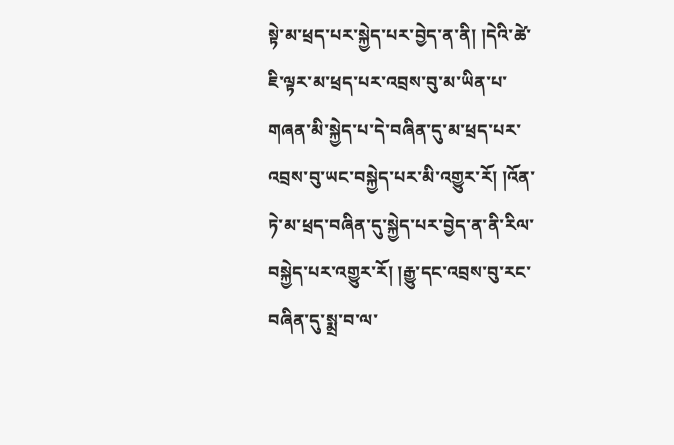སྟེ་མ་ཕྲད་པར་སྐྱེད་པར་བྱེད་ན་ནི། །དེའི་ཚེ་ཇི་ལྟར་མ་ཕྲད་པར་འབྲས་བུ་མ་ཡིན་པ་གཞན་མི་སྐྱེད་པ་དེ་བཞིན་དུ་མ་ཕྲད་པར་འབྲས་བུ་ཡང་བསྐྱེད་པར་མི་འགྱུར་རོ། །འོན་ཏེ་མ་ཕྲད་བཞིན་དུ་སྐྱེད་པར་བྱེད་ན་ནི་རིལ་བསྐྱེད་པར་འགྱུར་རོ། །རྒྱུ་དང་འབྲས་བུ་རང་བཞིན་དུ་སྨྲ་བ་ལ་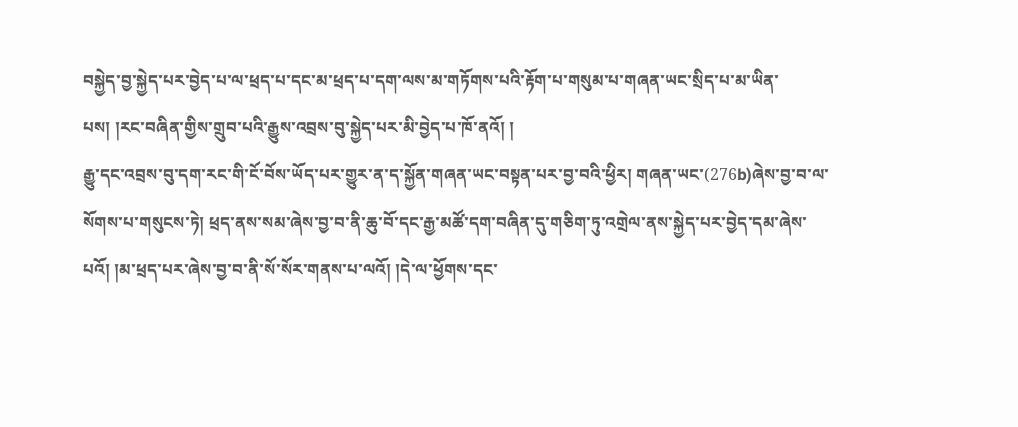བསྐྱེད་བྱ་སྐྱེད་པར་བྱེད་པ་ལ་ཕྲད་པ་དང་མ་ཕྲད་པ་དག་ལས་མ་གཏོགས་པའི་རྟོག་པ་གསུམ་པ་གཞན་ཡང་སྲིད་པ་མ་ཡིན་པས། །རང་བཞིན་གྱིས་གྲུབ་པའི་རྒྱུས་འབྲས་བུ་སྐྱེད་པར་མི་བྱེད་པ་ཁོ་ནའོ། །
རྒྱུ་དང་འབྲས་བུ་དག་རང་གི་ངོ་བོས་ཡོད་པར་གྱུར་ན་ད་སྐྱོན་གཞན་ཡང་བསྟན་པར་བྱ་བའི་ཕྱིར། གཞན་ཡང་(276b)ཞེས་བྱ་བ་ལ་སོགས་པ་གསུངས་ཏེ། ཕྲད་ནས་སམ་ཞེས་བྱ་བ་ནི་ཆུ་བོ་དང་རྒྱ་མཚོ་དག་བཞིན་དུ་གཅིག་ཏུ་འགྲེལ་ནས་སྐྱེད་པར་བྱེད་དམ་ཞེས་པའོ། །མ་ཕྲད་པར་ཞེས་བྱ་བ་ནི་སོ་སོར་གནས་པ་ལའོ། །དེ་ལ་ཕྱོགས་དང་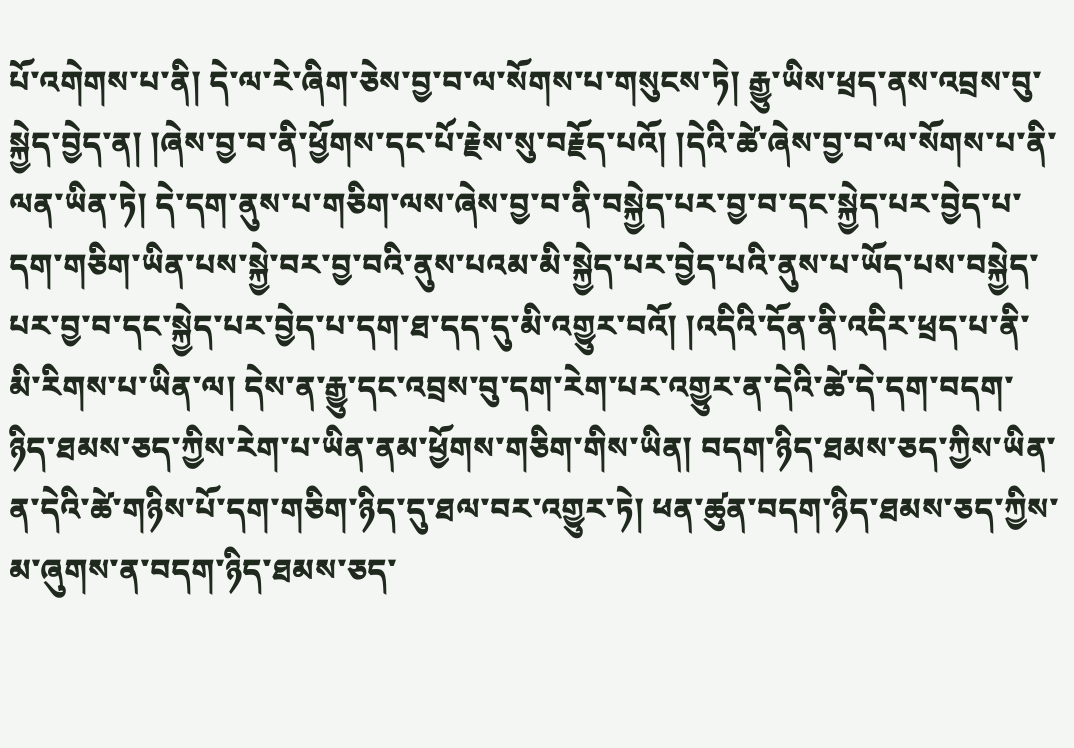པོ་འགེགས་པ་ནི། དེ་ལ་རེ་ཞིག་ཅེས་བྱ་བ་ལ་སོགས་པ་གསུངས་ཏེ། རྒྱུ་ཡིས་ཕྲད་ནས་འབྲས་བུ་སྐྱེད་བྱེད་ན། །ཞེས་བྱ་བ་ནི་ཕྱོགས་དང་པོ་རྗེས་སུ་བརྗོད་པའོ། །དེའི་ཚེ་ཞེས་བྱ་བ་ལ་སོགས་པ་ནི་ལན་ཡིན་ཏེ། དེ་དག་ནུས་པ་གཅིག་ལས་ཞེས་བྱ་བ་ནི་བསྐྱེད་པར་བྱ་བ་དང་སྐྱེད་པར་བྱེད་པ་དག་གཅིག་ཡིན་པས་སྐྱེ་བར་བྱ་བའི་ནུས་པའམ་མི་སྐྱེད་པར་བྱེད་པའི་ནུས་པ་ཡོད་པས་བསྐྱེད་པར་བྱ་བ་དང་སྐྱེད་པར་བྱེད་པ་དག་ཐ་དད་དུ་མི་འགྱུར་བའོ། །འདིའི་དོན་ནི་འདིར་ཕྲད་པ་ནི་མི་རིགས་པ་ཡིན་ལ། དེས་ན་རྒྱུ་དང་འབྲས་བུ་དག་རེག་པར་འགྱུར་ན་དེའི་ཚེ་དེ་དག་བདག་ཉིད་ཐམས་ཅད་ཀྱིས་རེག་པ་ཡིན་ནམ་ཕྱོགས་གཅིག་གིས་ཡིན། བདག་ཉིད་ཐམས་ཅད་ཀྱིས་ཡིན་ན་དེའི་ཚེ་གཉིས་པོ་དག་གཅིག་ཉིད་དུ་ཐལ་བར་འགྱུར་ཏེ། ཕན་ཚུན་བདག་ཉིད་ཐམས་ཅད་ཀྱིས་མ་ཞུགས་ན་བདག་ཉིད་ཐམས་ཅད་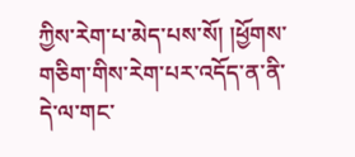ཀྱིས་རེག་པ་མེད་པས་སོ། །ཕྱོགས་གཅིག་གིས་རེག་པར་འདོད་ན་ནི་དེ་ལ་གང་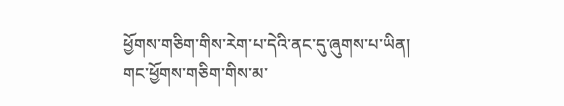ཕྱོགས་གཅིག་གིས་རེག་པ་དེའི་ནང་དུ་ཞུགས་པ་ཡིན། གང་ཕྱོགས་གཅིག་གིས་མ་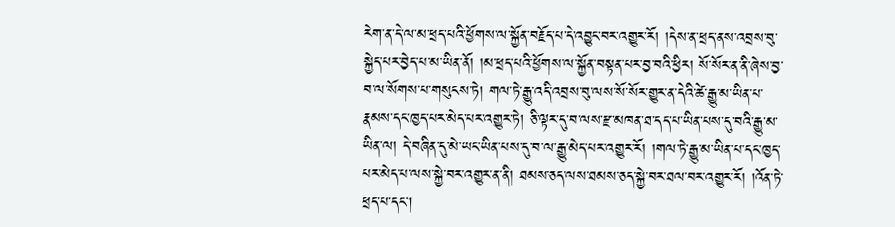རེག་ན་དེ་ལ་མ་ཕྲད་པའི་ཕྱོགས་ལ་སྐྱོན་བརྗོད་པ་དེ་འབྱུང་བར་འགྱུར་རོ། །དེས་ན་ཕྲད་ནས་འབྲས་བུ་སྐྱེད་པར་བྱེད་པ་མ་ཡིན་ནོ། །མ་ཕྲད་པའི་ཕྱོགས་ལ་སྐྱོན་བསྟན་པར་བྱ་བའི་ཕྱིར། སོ་སོར་ན་ནི་ཞེས་བྱ་བ་ལ་སོགས་པ་གསུངས་ཏེ། གལ་ཏེ་རྒྱུ་འདི་འབྲས་བུ་ལས་སོ་སོར་གྱུར་ན་དེའི་ཚེ་རྒྱུ་མ་ཡིན་པ་རྣམས་དང་ཁྱད་པར་མེད་པར་འགྱུར་ཏེ། ཅི་ལྟར་དུ་བ་ལས་རྫ་མཁན་ཐ་དད་པ་ཡིན་པས་དུ་བའི་རྒྱུ་མ་ཡིན་ལ། དེ་བཞིན་དུ་མེ་ཡང་ཡིན་པས་དུ་བ་ལ་རྒྱུ་མེད་པར་འགྱུར་རོ། །གལ་ཏེ་རྒྱུ་མ་ཡིན་པ་དང་ཁྱད་པར་མེད་པ་ལས་སྐྱེ་བར་འགྱུར་ན་ནི། ཐམས་ཅད་ལས་ཐམས་ཅད་སྐྱེ་བར་ཐལ་བར་འགྱུར་རོ། །འོན་ཏེ་ཕྲད་པ་དང།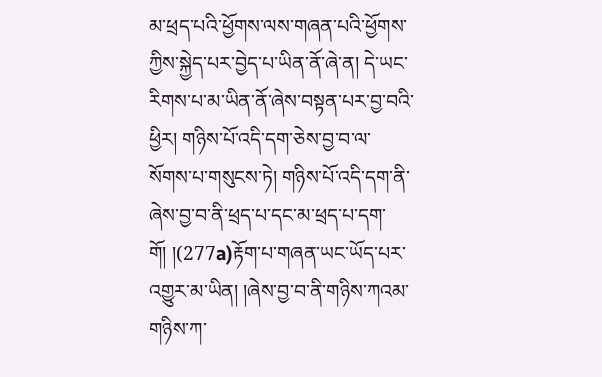མ་ཕྲད་པའི་ཕྱོགས་ལས་གཞན་པའི་ཕྱོགས་ཀྱིས་སྐྱེད་པར་བྱེད་པ་ཡིན་ནོ་ཞེ་ན། དེ་ཡང་རིགས་པ་མ་ཡིན་ནོ་ཞེས་བསྟན་པར་བྱ་བའི་ཕྱིར། གཉིས་པོ་འདི་དག་ཅེས་བྱ་བ་ལ་སོགས་པ་གསུངས་ཏེ། གཉིས་པོ་འདི་དག་ནི་ཞེས་བྱ་བ་ནི་ཕྲད་པ་དང་མ་ཕྲད་པ་དག་གོ། །(277a)རྟོག་པ་གཞན་ཡང་ཡོད་པར་འགྱུར་མ་ཡིན། །ཞེས་བྱ་བ་ནི་གཉིས་ཀའམ་གཉིས་ཀ་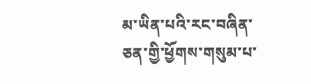མ་ཡིན་པའི་རང་བཞིན་ཅན་གྱི་ཕྱོགས་གསུམ་པ་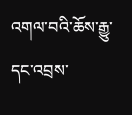འགལ་བའི་ཆོས་རྒྱུ་དང་འབྲས་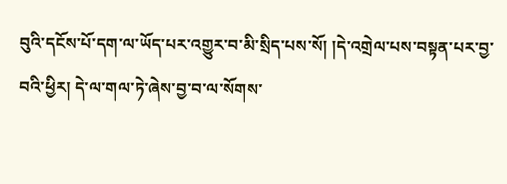བུའི་དངོས་པོ་དག་ལ་ཡོད་པར་འགྱུར་བ་མི་སྲིད་པས་སོ། །དེ་འགྲེལ་པས་བསྟན་པར་བྱ་བའི་ཕྱིར། དེ་ལ་གལ་ཏེ་ཞེས་བྱ་བ་ལ་སོགས་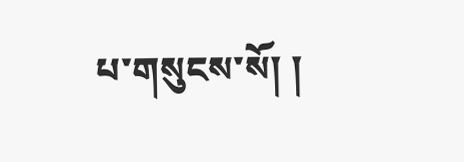པ་གསུངས་སོ། །